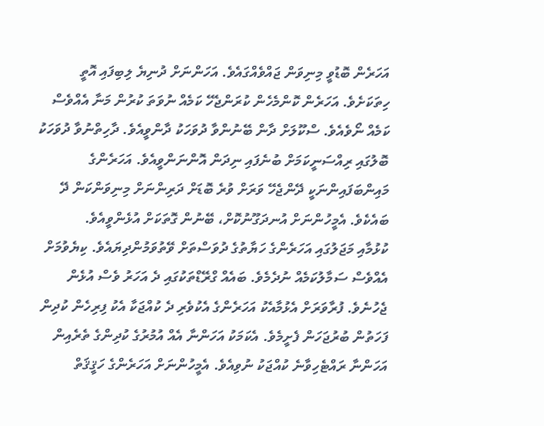އަހަރެން ބޮޑުވީ މިނިވަން ޖައްވެއްގައެވެ. އަހަންނަށް ދުނިޔެ ލިބިފައި އޮތީ ހިތަކަށެވެ. އަހަރެން ކޮންމެހެން ކުރަންޖެހޭ ކަމެއް ނުވަތަ ކުރުން މަނާ އެއްވެސް ކަމެއް ނޯވެއެވެ. ސްކޫލަށް ދާން ބޭނުންވާ ދުވަހަކު ދާންވީއެވެ. ދާހިތްނުވާ ދުވަހަކު ބޮލުގައި ރިއްސަނީކަމަށް ބުނެފައި ނިދަން އޮންނަންވީއެވެ. އަހަރެންގެ މައިންބަފައިންނަކީ ދޭންޖެހޭ ވަރަށް ވުރެ ބޮޑަށް ދަރިންނަށް މިނިވަންކަން ދޭ ބައެކެވެ. އެމީހުންނަށް އުނދަގޫނުކޮށް، ބޭނުން ގޮތަކަށް އުޅެންވީއެވެ.
ކުޅުމާއި މަޖަލުގައި އަހަރެންގެ ހަޔާތުގެ ދުވަސްތަށް ވޭތުވަމުންދިޔައެވެ. ކިޔެވުމަށް އެއްވެސް ސަމާލުކަމެއް ނުދެމެވެ. ބައެއް ގްރޭޑްތަކުގައި ދެ އަހަރު ވެސް އުޅެން ޖެހުނެވެ. ފުރާވަރަށް އެޅުމާއެކު އަހަރެންގެ އެކުވެރި ދެ ކުއްޖަކާ އެކު ފިރިހެން ކުދިން ފަހަތުން ބުރުޖަހަން ފެށީމެވެ. އެކަމަކު އަހަންނާ އެއް އުމުރުގެ ކުދިންގެ ތެރެއިން އަހަންނާ ރައްޓެހިވާނެ ކުއްޖަކު ނުވިއެވެ. އެމީހުންނަށް އަހަރެންގެ ހަޤީޤަތް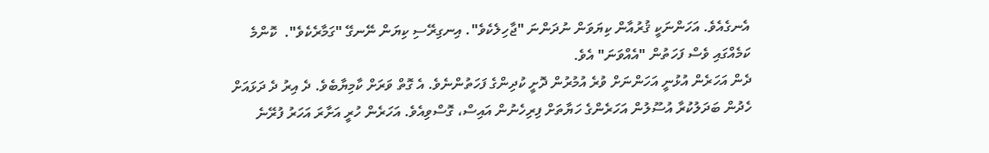އެނގެއެވެ. އަހަންނަކީ ޤުރުއާން ކިޔަވަން ނުދަންނަ "ޖާހިލެކެވެ". އިނގިރޭސި ކިޔަން ނޭނގޭ "ގަމާރެކެވެ".  ކޮންމެ ކަމެއްގައި ވެސް ފަހަތުން "އެއްވަނަ" އެވެ.
ދެން އަހަރެން އުޅުނީ އަހަންނަށް ވުރެ އުމުރުން ދޮށީ ކުދިންގެ ފަހަތުންނެވެ. އެ ގޮތް ވަރަށް ކާމިޔާބެވެ. ދެ އިރު ދެ ދަޅައަށް ހެދުން ބަދަލުކުރާ އުސޫލުން އަހަރެންގެ ހަޔާތަށް ފިރިހެނުން އައިސް، ގޮސްވިއެވެ. އަހަރެން ހުރީ އަށާރަ އަހަރު ފުރޭނެ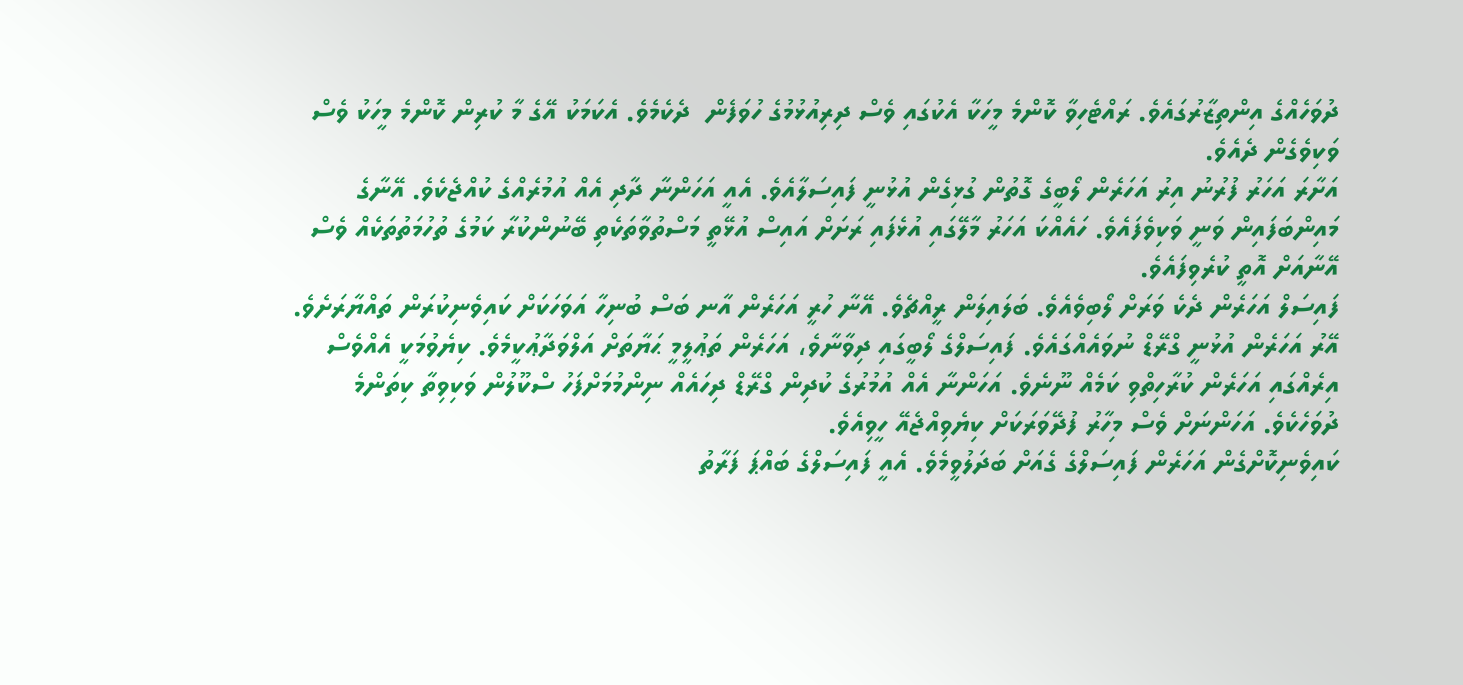ދުވަހެއްގެ އިންތިޒާރުގައެވެ. ރައްޓެހިވާ ކޮންމެ މީހަކާ އެކުގައި ވެސް ދިރިއުޅުމުގެ ހުވަފެން  ދެކެމެވެ. އެކަމަކު އޭގެ މާ ކުރިން ކޮންމެ މީހަކު ވެސް ވަކިވެގެން ދެއެވެ.
އަށާރަ އަހަރު ފުރުނު އިރު އަހަރެން ލޯބީގެ ގޮތުން ގުޅިގެން އުޅުނީ ފައިސަލާއެވެ. އެއީ އަހަންނާ ދާދި އެއް އުމުރެއްގެ ކުއްޖެކެވެ. އޭނާގެ މައިންބަފައިން ވަނީ ވަކިވެފައެވެ. ހައެއްކަ އަހަރު މާލޭގައި އުޅެފައި ރަށަށް އައިސް އުޅޭތީ މަސްތުވާތަކެތި ބޭނުންކުރާ ކަމުގެ ތުހުމަތުތަކެއް ވެސް އޭނާއަށް އޮތީ ކުރެވިފައެވެ.
ފައިސަލް އަހަރެން ދެކެ ވަރަށް ލޯބިވެއެވެ. ބަލައިލަން ރީއްޗެވެ. އޭނާ ހުރީ އަހަރެން އާނ ބަސް ބުނިހާ އަވަހަކަށް ކައިވެނިކުރަން ތައްޔާރަށެވެ. އޭރު އަހަރެން އުޅުނީ ގްރޭޑް ނުވައެއްގައެވެ. ފައިސަލްގެ ލޯބީގައި ދިވާނާވެ، އަހަރެން ތަޢުލީމީ ޙަޔާތަށް އަލްވަދާޢުކީމެވެ. ކިޔެވުމަކީ އެއްވެސް އިރެއްގައި އަހަރެން ކުރާހިތްވި ކަމެއް ނޫނެވެ. އަހަންނާ އެއް އުމުރުގެ ކުދިން ގްރޭޑް ދިހައެއް ނިންމުމަށްފަހު ސްކޫލުން ވަކިވިތާ ކިތަންމެ ދުވަހެކެވެ. އަހަންނަށް ވެސް މިހާރު ފުދޭވަރަކަށް ކިޔެވިއްޖެއޭ ހީވިއެވެ.
ކައިވެނިކޮށްގެން އަހަރެން ފައިސަލްގެ ގެއަށް ބަދަލުވީމެވެ. އެއީ ފައިސަލްގެ ބައްޕަ ފަރާތު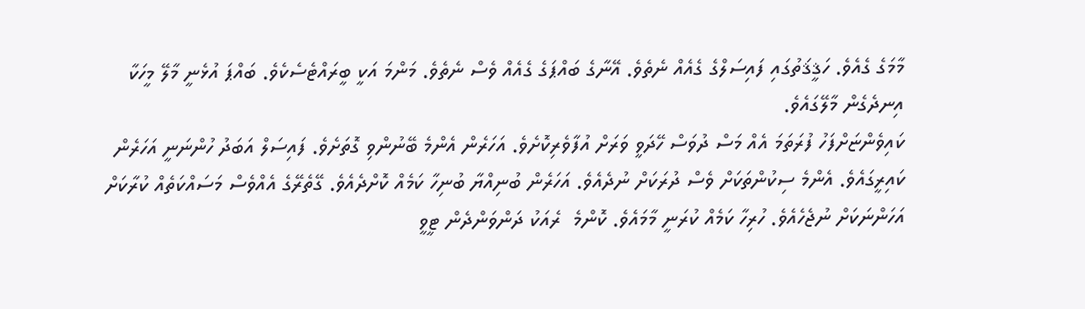މާމަގެ ގެއެވެ. ހަޤީޤަތުގައި ފައިސަލްގެ ގެއެއް ނެތެވެ. އޭނާގެ ބައްޕަގެ ގެއެއް ވެސް ނެތެވެ. މަންމަ އަކީ ބީރައްޓެސެކެވެ. ބައްޕަ އުޅެނީ މާލޭ މީހަކާ އިނދެގެން މާލޭގައެވެ.
ކައިވެންޏަށްފަހު ފުރަތަމަ އެއް މަސް ދުވަސް ހޭދަވީ ވަރަށް އުފާވެރިކޮށެވެ. އަހަރެން އެންމެ ބޭނުންވި ގޮތަށެވެ. ފައިސަލް އަބަދު ހުންނަނީ އަހަރެން ކައިރީގައެވެ. އެންމެ ސިކުންތަކަށް ވެސް ދުރަކަށް ނުދެއެވެ. އަހަރެން ބުނިއްޔާ ބުނިހާ ކަމެއް ކޮށްދެއެވެ. ގޭތެރޭގެ އެއްވެސް މަސައްކަތެއް ކުރާކަށް އަހަންނަކަށް ނުޖެހެއެވެ. ހުރިހާ ކަމެއް ކުރަނީ މާމައެވެ. ކޮންމެ  ރެއަކު ދަންވަންދެން ޓީވީ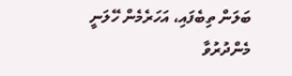ބަލަން ތިބެފައި، އަހަރެމެން ހޭލަނީ މެންދުރުވާ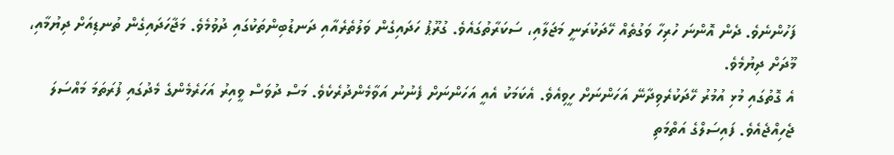ފަހުންނެވެ. ދެން އޮންނަ ހުރިހާ ވަގުތެއް ހޭދަކުރަނީ މަޖަލާއި، ސަކަރާތުގައެވެ. ގުރޫޕު ހަދައިގެން ވަލުތެރެއާއި ދަނޑުބިންތަކުގައި ދުވުމެވެ. މަޖާހަދައިގެން ތުނޑިއަށް ދިޔުމާއި، މޫދަށް ދިޔުމެވެ.
އެ ގޮތުގައި މުޅި އުމުރު ހޭދަކުރެވިދާނޭ އަހަންނަށް ހީވިއެވެ. އެކަމަކު އެއީ އަހަންނަށް ފެނުނު އަވާމެންދުރެކެވެ. މަސް ދުވަސް ވީއިރު އަހަރެމެންގެ މެދުގައި ފުރަތަމަ މައްސަލަ ޖެހިއްޖެއެވެ. ފައިސަލްގެ އަތްމަތި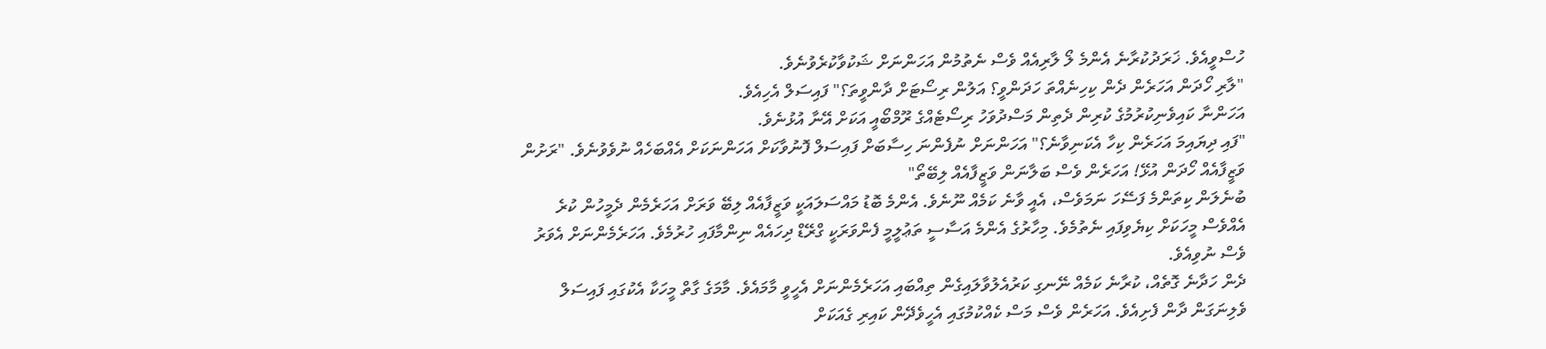ހުސްވީއެވެ. ޚަރަދުކުރާނެ އެންމެ ލޯ ލާރިއެއް ވެސް ނެތުމުން އަހަންނަށް ޝަކުވާކުރެވުނެވެ.
"ލާރި ހޯދަން އަހަރެން ދެން ކިހިނެއްތަ ހަދަންވީ؟ އަލުން ރިސޯޓަށް ދާންވީތަ؟" ފައިސަލް އެހިއެވެ.
އަހަންނާ ކައިވެނިކުރުމުގެ ކުރިން ދެތިން މަސްދުވަހު ރިސޯޓެއްގެ ރޫމްބޯއީ އަކަށް އޭނާ އުޅުނެވެ.
"ފައި ދިޔައިމަ އަހަރެން ކިހާ އެކަނިވާނެ؟" އަހަންނަށް ނުފެންނަ ހިސާބަށް ފައިސަލް ފޮނުވާކަށް އަހަންނަކަށް އެއްބަހެއް ނުވެވުނެވެ. "ރަށުން ވަޒީފާއެއް ހޯދަން އުޅޭ! އަހަރެން ވެސް ބަލާނަން ވަޒީފާއެއް ލިބޭތޯ"
ބުނެލަން ކިތަންމެ ފަސޭހަ ނަމަވެސް، އެއީ ވާނެ ކަމެއް ނޫނެވެ. އެންމެ ބޮޑު މައްސަލައަކީ ވަޒީފާއެއް ލިބޭ ވަރަށް އަހަރެމެން ދެމީހުން ކުރެ އެއްވެސް މީހަކަށް ކިޔެވިފައި ނެތުމެވެ. މިހާރުގެ އެންމެ އަސާސީ ތަޢުލީމީ ފެންވަރަކީ ގްރޭޑް ދިހައެއް ނިންމާފައި ހުރުމެވެ. އަހަރެމެންނަށް އެވަރު ވެސް ނުވިއެވެ.
ދެން ހަދާނެ ގޮތެއް، ކުރާނެ ކަމެއް ނޭނގި ކަރުއެލުވާލައިގެން ތިއްބައި އަހަރެމެންނަށް އެހީވީ މާމައެވެ. މާމަގެ ގާތް މީހަކާ އެކުގައި ފައިސަލް ވެލިނަގަން ދާން ފެށިއެވެ. އަހަރެން ވެސް މަސް ކެއްކުމުގައި އެހީވެދޭން ކައިރި ގެއަކަށް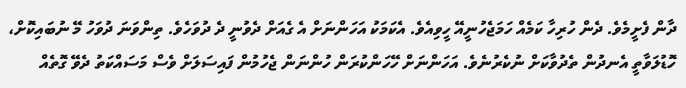ދާން ފެށީމެވެ. ދެން ހުރިހާ ކަމެއް ހަމަޖެހުނީއޭ ހީވިއެވެ. އެކަމަކު އަހަންނަށް އެ ގެއަށް ދެވުނީ ދެ ދުވަހެވެ. ތިންވަނަ ދުވަހު މޭ ނުބައިކޮށް، ހޮޑުލަވާތީ އެނދުން ތެދުވާކަށް ނުކެރުނެވެ. އަހަންނަށް ހޭހަންކުރަން ހުންނަން ޖެހުމުން ފައިސަލަށް ވެސް މަސައްކަތު ދެވޭ ގޮތެއް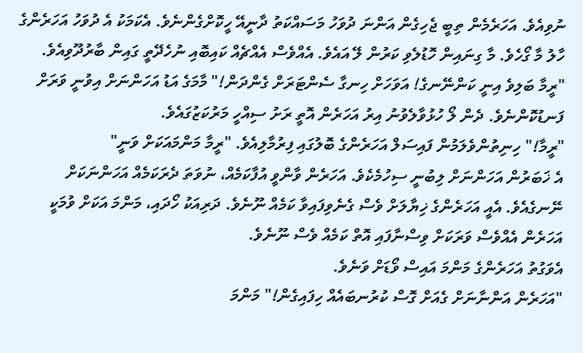ނުވިއެވެ. އަހަރެމެން ތިބީ ޖެހިގެން އަންނަ ދުވަހު މަސައްކަތު ދާނީއޭ ހީކޮށްގެންނެވެ. އެކަމަކު އެ ދުވަހު އަހަރެންގެ ހާލު މާ ގޯހެވެ. މާ ގިނައިން ހޮޑުލެވި ކަރުން ލޭ އައެވެ. އެއްވެސް އެއްޗެއް ކައިބޮއި ނުހެދޭތީ ގައިން ބާރުދޫވިއެވެ.
"ރީމާ ބަލިވެ އިނީ ކަންނޭނގެ! އަވަހަށް ހިނގާ ސެންޓަރަށް ގެންދަން!" މާމަގެ އަޑު އަހަންނަށް އިވުނީ ވަރަށް ފަނޑުކޮންނެވެ. ދެން ލޯ ހުޅުވާލެވުނު އިރު އަހަރެން އޮތީ ރަށު ސިއްހީ މަރުކަޒުގައެވެ.
"ރީމާ!" ހިނިތުންވެލަމުން ފައިސަލް އަހަރެންގެ ބޮލުގައި ފިރުމާލިއެވެ. "ރީމާ މަންމައަކަށް ވަނީ"
އެ ޚަބަރުން އަހަންނަށް ލިބުނީ ސިހުމެކެވެ. އަހަރެން ވާންވީ އުފާކަމެއް، ނުވަތަ ދެރަކަމެއް އަހަންނަކަށް ނޭނގެއެވެ. އެއީ އަހަރެންގެ ޚިޔާލަށް ވެސް ގެނެވިފައިވާ ކަމެއް ނޫނެވެ. ދަރިއަކު ހޯދައި، މަންމަ އަކަށް ވުމަކީ އަހަރެން އެއްވެސް ވަރަކަށް ވިސްނާފައި އޮތް ކަމެއް ވެސް ނޫނެވެ.
އެވަގުތު އަހަރެންގެ މަންމަ އައިސް ވޯޑަށް ވަނެވެ.
"އަހަރެން އަންނާނަށް ގެއަށް ގޮސް ކުރުނބައެއް ހިފައިގެން!" މަންމަ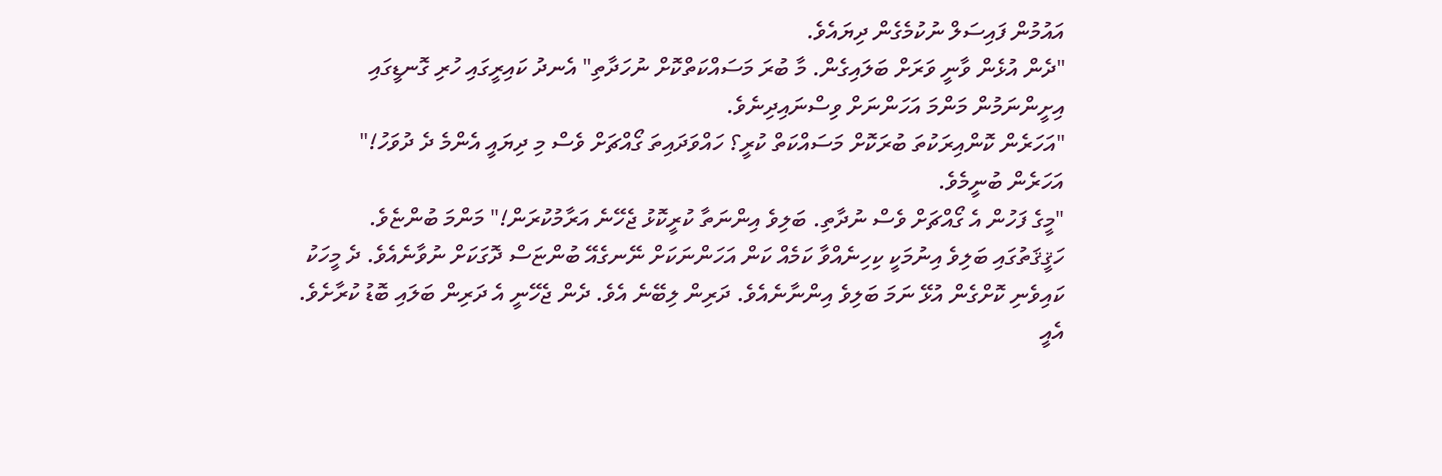އައުމުން ފައިސަލް ނުކުމެގެން ދިޔައެވެ.
"ދެން އުޅެން ވާނީ ވަރަށް ބަލައިގެން. މާ ބުރަ މަސައްކަތްކޮށް ނުހަދާތި" އެނދު ކައިރީގައި ހުރި ގޮނޑީގައި އިށީންނަމުން މަންމަ އަހަންނަށް ވިސްނައިދިނެވެ.
"އަހަރެން ކޮންއިރަކުތަ ބުރަކޮށް މަސައްކަތް ކުރީ؟ ހައްވަދައިތަ ގޯއްޗަށް ވެސް މި ދިޔައީ އެންމެ ދެ ދުވަހު!" އަހަރެން ބުނީމެވެ.
"މީގެ ފަހުން އެ ގޯއްޗަށް ވެސް ނުދާތި. ބަލިވެ އިންނަތާ ކުރީކޮޅު ޖެހޭނެ އަރާމުކުރަން!" މަންމަ ބުންޏެވެ.
ހަޤީޤަތުގައި ބަލިވެ އިނުމަކީ ކިހިނެއްވާ ކަމެއް ކަން އަހަންނަކަށް ނޭނގެއޭ ބުންޏަސް ދޮގަކަށް ނުވާނެއެވެ. ދެ މީހަކު ކައިވެނި ކޮށްގެން އުޅޭ ނަމަ ބަލިވެ އިންނާނެއެވެ. ދަރިން ލިބޭނެ އެވެ. ދެން ޖެހޭނީ އެ ދަރިން ބަލައި ބޮޑު ކުރާށެވެ. އެއީ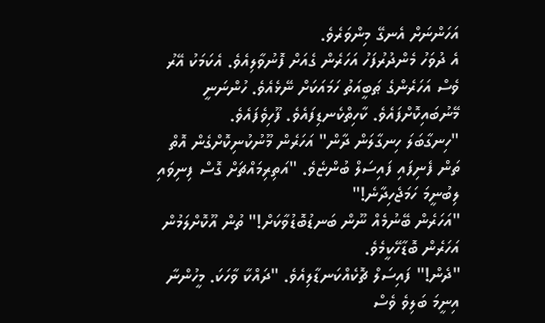އަހަންނަށް އެނގޭ މިންވަރެވެ.
އެ ދުވަހު މެންދުރުފަހު އަހަރެން ގެއަށް ފޮނުވާލިއެވެ. އެކަމަކު އޭރު ވެސް އަހަރެންގެ ޠަބީއަތު ހަމައަކަށް ނޭޅެއެވެ. ހުންނަނީ މޭނުބައިކޮށްފައެވެ. ކާހިތްކެނޑިފައެވެ. ފޫހިވެފައެވެ.
"ހިނގާބަލަ ހިނގާލަން ދާން" އަހަރެން މޫނުކުނިކޮށްގެން އޮތް ތަން ފެނިފައި ފައިސަލް ބުންޏެވެ. "އަތިރިމައްޗަށް ގޮސް ފިނިވައި ލިބުނީމަ ހަމަޖެހިދާނެ!"
"އަހަރެން ބޭނުމެއް ނޫން ބަނޑުބޮޑުވާކަށް!" ތުން އޫކޮށްލަމުން އަހަރެން ބޮޑާހޭކީމެވެ.
"ދެން!" ފައިސަލް ޗޮކެއްކަނޑާލިއެވެ. "ދައްކާ ވާހަކަ. މީހުންނާ އިނީމަ ބަލިވެ ވެސް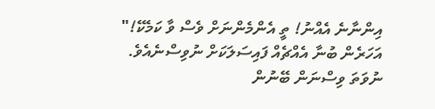އިންނާނެ އެއްނު! ތީ އެންމެންނަށް ވެސް ވާ ކަމެކޭ!"
އަހަރެން ބުނާ އެއްޗެއް ފައިސަލަކަށް ނުވިސްނެއެވެ. ނުވަތަ ވިސްނަން ބޭނުން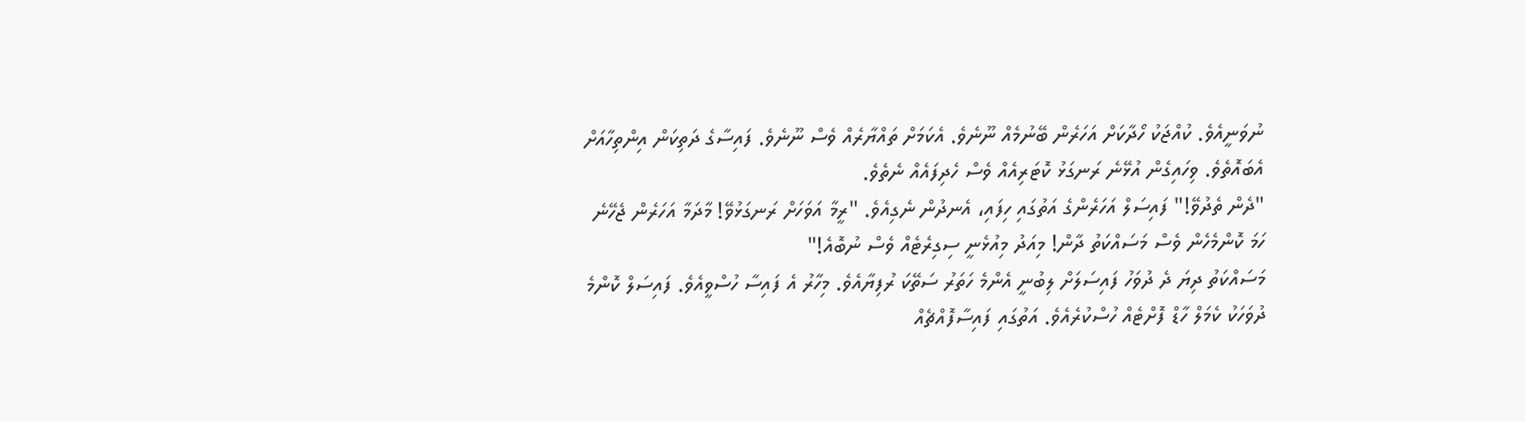ނުވަނީއެވެ. ކުއްޖަކު ހޯދާކަށް އަހަރެން ބޭނުމެއް ނޫނެވެ. އެކަމަށް ތައްޔާރެއް ވެސް ނޫނެވެ. ފައިސާގެ ދަތިކަން އިންތިހާއަށް އެބައޮތެވެ. ވިހައިގެން އުޅޭނެ ރަނގަޅު ކޮޓަރިއެއް ވެސް ހެދިފައެއް ނެތެވެ.
"ދެން ތެދުވޭ!" ފައިސަލް އަހަރެންގެ އަތުގައި ހިފައި، އެނދުން ނެގިއެވެ. "ރީމާ އަވަހަށް ރަނގަޅުވޭ! މާދަމާ އަހަރެން ޖެހޭނެ ހަމަ ކޮންމެހެން ވެސް މަސައްކަތު ދާން! މިއަދު މިއުޅެނީ ސިގިރެޓެއް ވެސް ނުބޮއެ!"
މަސައްކަތު ދިޔަ ދެ ދުވަހު ފައިސަލަށް ލިބުނީ އެންމެ ހަތަރު ސަތޭކަ ރުފިޔާއެވެ. މިހާރު އެ ފައިސާ ހުސްވީއެވެ. ފައިސަލް ކޮންމެ ދުވަހަކު ކެމަލް ހާޑް ފޮށްޓެއް ހުސްކުރެއެވެ. އަތުގައި ފައިސާފޮއްޗެއް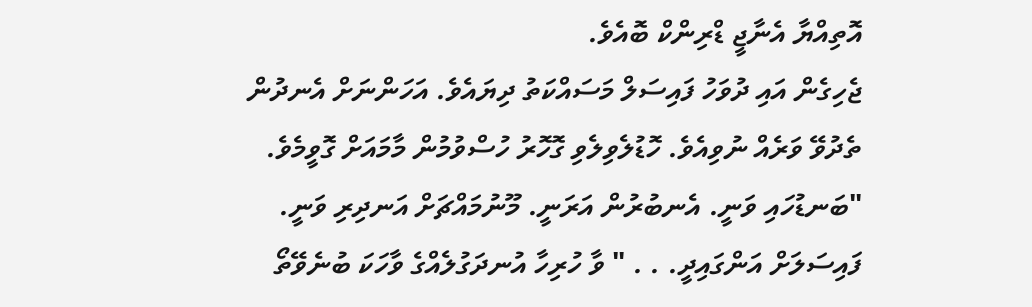އޮތިއްޔާ އެނާޖީ ޑްރިންކް ބޮއެވެ.
ޖެހިގެން އައި ދުވަހު ފައިސަލް މަސައްކަތު ދިޔައެވެ. އަހަންނަށް އެނދުން ތެދުވޭ ވަރެއް ނުވިއެވެ. ހޮޑުލެވިލެވި ގޮހޮރު ހުސްވުމުން މާމައަށް ގޮވީމެވެ.
"ބަނޑުހައި ވަނީ. އެނބުރުން އަރަނީ. މޫނުމައްޗަށް އަނދިރި ވަނީ. ފައިސަލަށް އަންގައިދީ. . . " ވާ ހުރިހާ އުނދަގުލެއްގެ ވާހަކަ ބުނެވޭތޯ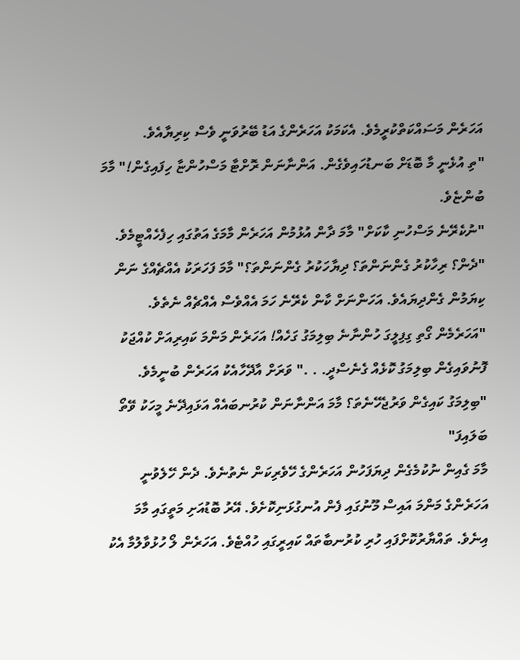އަހަރެން މަސައްކަތްކުރީމެވެ. އެކަމަކު އަހަރެންގެ އަޑު ބޭރުވަނީ ވެސް ކިރިޔާއެވެ.
"ތި އުޅެނީ މާ ބޮޑަށް ބަނޑުހައިވެގެން. އަންނާނަން ރޮށްޓާ މަސްހުންޏާ ހިފައިގެން!" މާމަ ބުންޏެވެ.
"ނުކެރޭނެ މަސްހުނި ކާކަށް" މާމަ ދާން އުޅުމުން އަހަރެން މާމަގެ އަތުގައި ހިފެހެއްޓީމެވެ.
"ދެން؟ ރިހާކުރު ގެންނަންތަ؟ ދިޔާހަކުރު ގެންނަންތަ؟" މާމަ ފަހަރަކު އެއްޗެއްގެ ނަން ކިޔަމުން ގެންދިޔައެވެ. އަހަންނަށް ކާން ކެރޭނެ ހަމަ އެއްވެސް އެއްޗެއް ނެތެވެ.
"އަހަރެމެން ގޯތި ގިފިލީގަ ހުންނާނެ ބިލިމަގު ގަހެއް! އަހަރެން މަންމަ ކައިރިއަށް ކުއްޖަކު ފޮނުވައިގެން ބިލިމަގު ކޮޅެއް ގެނެސްދީ. . ." ވަރަށް އާދޭހާއެކު އަހަރެން ބުނީމެވެ.
"ބިލިމަގު ކައިގެން ވަރުޖެހޭނެތަ؟ މާމަ އަންނާނަން ކުރުނބައެއް އަޅައިދޭނެ މީހަކު ވޭތޯ ބަލައިފަ"
މާމަ ގެއިން ނުކުމެގެން ދިޔަފަހުން އަހަރެންގެ ހޭވެރިކަން ނެތުނެވެ. ދެން ހޭލެވުނީ އަހަރެންގެ މަންމަ އައިސް މޫނުގައި ފެން އުނގުޅަނިކޮށެވެ. އޭރު ބޮޑުއަށި މަތީގައި މާމަ އިނެވެ. ތައްޔާރުކޮށްފައި ހުރި ކުރުނބާތައް ކައިރީގައި ހުއްޓެވެ. އަހަރެން ލޯ ހުޅުވާލުމާ އެކު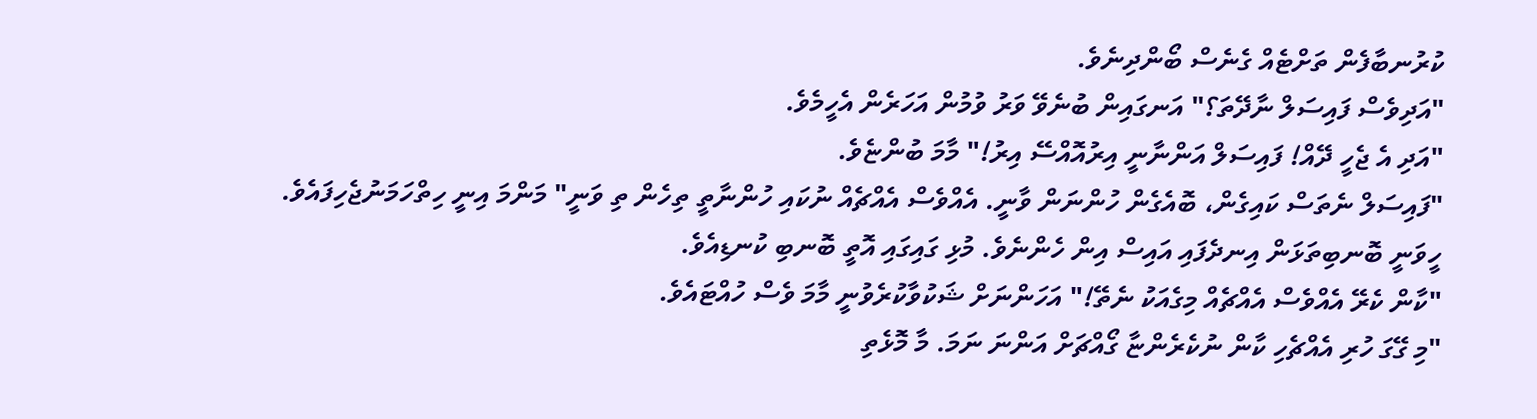ކުރުނބާފެން ތަށްޓެއް ގެނެސް ބޯންދިނެވެ.
"އަދިވެސް ފައިސަލް ނާދޭތަ؟" އަނގައިން ބުނެވޭ ވަރު ވުމުން އަހަރެން އެހީމެވެ.
"އަދި އެ ޖެހީ ދޭއް! ފައިސަލް އަންނާނީ އިރުއޮއްސޭ އިރު!" މާމަ ބުންޏެވެ.
"ފައިސަލް ނެތަސް ކައިގެން، ބޮއެގެން ހުންނަން ވާނީ. އެއްވެސް އެއްޗެއް ނުކައި ހުންނާތީ ތިހެން ތި ވަނީ" މަންމަ އިނީ ހިތްހަމަނުޖެހިފައެވެ. ހީވަނީ ބޮނބިތަޅަން އިނދެފައި އައިސް އިން ހެންނެވެ. މުޅި ގައިގައި އޮތީ ބޮނބި ކުނޑިއެވެ.
"ކާން ކެރޭ އެއްވެސް އެއްޗެއް މިގެއަކު ނެތޭ!" އަހަންނަށް ޝަކުވާކުރެވުނީ މާމަ ވެސް ހުއްޓައެވެ.
"މި ގޭގަ ހުރި އެއްޗެހި ކާން ނުކެރެންޏާ ގޯއްޗަށް އަންނަ ނަމަ. މާ މޮޅެތި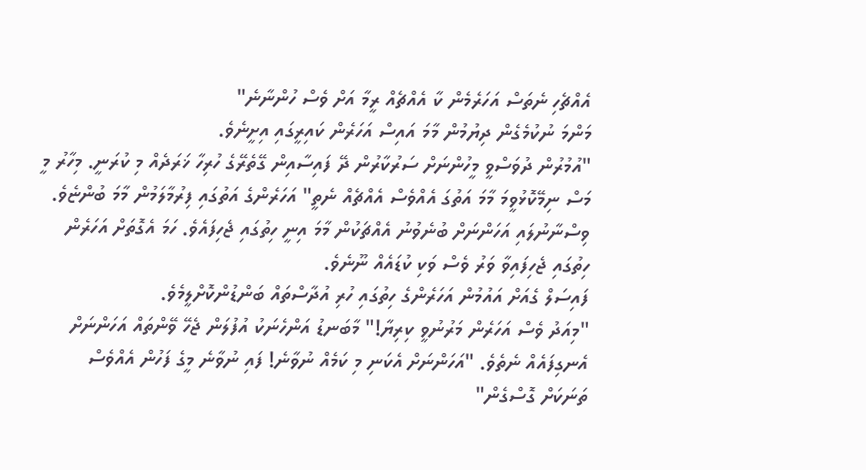އެއްޗެހި ނެތަސް އަހަރެމެން ކާ އެއްޗެއް ރީމާ އަށް ވެސް ހުންނާނެ"
މަންމަ ނުކުމެގެން ދިޔުމުން މާމަ އައިސް އަހަރެން ކައިރީގައި އިށީނެވެ.
"އުމުރުން ދުވަސްވީ މީހުންނަށް ސަރުކާރުން ދޭ ފައިސާއިން ގޭތެރޭގެ ހުރިހާ ޚަރަދެއް މި ކުރަނީ. މިހާރު މީ މަސް ނިމޭކޮޅުވީމަ މާމަ އަތުގަ އެއްވެސް އެއްޗެއް ނެތީ" އަހަރެންގެ އަތުގައި ފިރުމާލަމުން މާމަ ބުންޏެވެ.
ވިސްނާނުލައި އަހަންނަށް ބުނެވުނު އެއްޗަކުން މާމަ އިނީ ހިތުގައި ޖެހިފައެވެ. ހަމަ އެގޮތަށް އަހަރެން ހިތުގައި ޖެހިފައިވާ ވަރު ވެސް ވަކި ކުޑައެއް ނޫނެވެ.
ފައިސަލް ގެއަށް އައުމުން އަހަރެންގެ ހިތުގައި ހުރި އުދާސްތައް ބަންޑުންކޮށްލީމެވެ.
"މިއަދު ވެސް އަހަރެން މަރުނުވީ ކިރިޔާ!" މާބަނޑު އަންހެނަކު އުފުލަން ޖެހޭ ވޭންތައް އަހަންނަށް އެނގިފައެއް ނެތެވެ. "އަހަންނަށް އެކަނި މި ކަމެއް ނުވާނެ! ފައި ނުވާނެ މީގެ ފަހުން އެއްވެސް ތަނަކަށް ގޮސްގެން"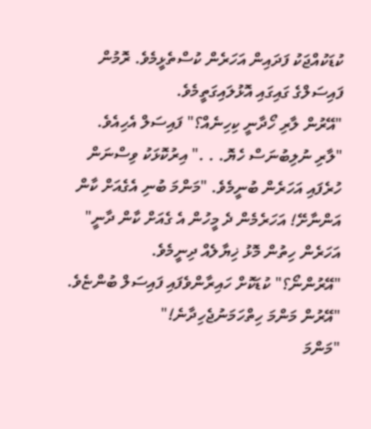ކުޑަކުއްޖަކު ފަދައިން އަހަރެން ކުސްތެޅީމެވެ. ރޮމުން ފައިސަލްގެ ގައިގައި އޮޅުލައިގަތީމެވެ.
"އޭރުން ލާރި ހޯދާނީ ކިހިނެއް؟" ފައިސަލް އެހިއެވެ.
"ލާރި ނުލިބުނަސް ހެޔޮ. . ." އިރުކޮޅަކު ވިސްނަން ހުރެފައި އަހަރެން ބުނީމެވެ. "މަންމަ ބުނި އެގެއަށް ކާން އަންނާށޭ! އަހަރެމެން ދެ މީހުން އެ ގެއަށް ކާން ދާނީ" އަހަރެން ހިތުން މޮޅު ޚިޔާލެއް ދިނީމެވެ.
"އޭރުންނޯ؟" ކުޑަކޮށް ހައިރާންވެފައި ފައިސަލް ބުންޏެވެ. "އޭރުން މަންމަ ހިތްހަމަނުޖެހިދާނެ!"
"މަންމަ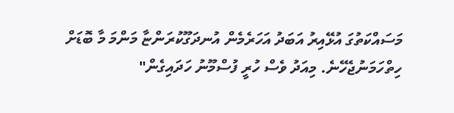މަސައްކަތުގަ އުޅޭއިރު އަބަދު އަހަރެމެން އުނދަގޫކުރަންޏާ މަންމަ މާ ބޮޑަށް ހިތްހަމަނުޖެހޭނެ. މިއަދު ވެސް ހުރީ ފުސްމޫނު ހަދައިގެން"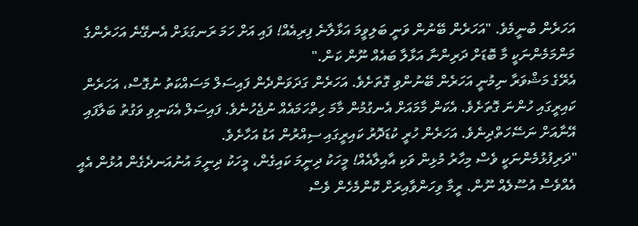އަހަރެން ބުނީމެވެ. "އަހަރެން ބޭނުން ވަނީ ބަލިވީމަ އަޅާލާނެ ފިރިއެއް! ފައި އަށް ހަމަ ރަނގަޅަށް އެނގޭނެ އަހަރެންގެ މަންމަމެންނަކީ މާ ބޮޑަށް ދަރިންނާ އަޅާލާ ބައެއް ނޫން ކަން."
އެރޭގެ މަޝްވަރާ ނިމުނީ އަހަރެން ބޭނުންވި ގޮތަށެވެ. އަހަރެން ގަދަވަންދެން ފައިސަލް މަސައްކަތު ނުގޮސް، އަހަރެން ކައިރީގައި ހުންނަ ގޮތަށެވެ. އެކަން މާމައަށް އެނގުމުން މާމަ ހިތްހަމައެއް ނުޖެހުނެވެ. ފައިސަލް އެކަނިވި ވަގުތު ބަލާފައި އޭނާއަށް ނަސޭހަތްދިނެވެ. އަހަރެން ހުރީ ކުޑަދޮރު ކައިރީގައި ސިއްރުން އަޑު އަހާށެވެ.
"ދަރިފުޅުމެންނަކީ ވެސް މިހާރު މުޅިން ވަކި އާއިލާއެއް! މީހަކު ދިނީމަ ކައިގެން، މީހަކު ދިނީމަ އުނުއަނދެގެން އުޅުން އެއީ އެއްވެސް އުސޫލެއް ނޫން. ރީމާ ވިހަންވާއިރަށް ކޮންމެހެން ވެސް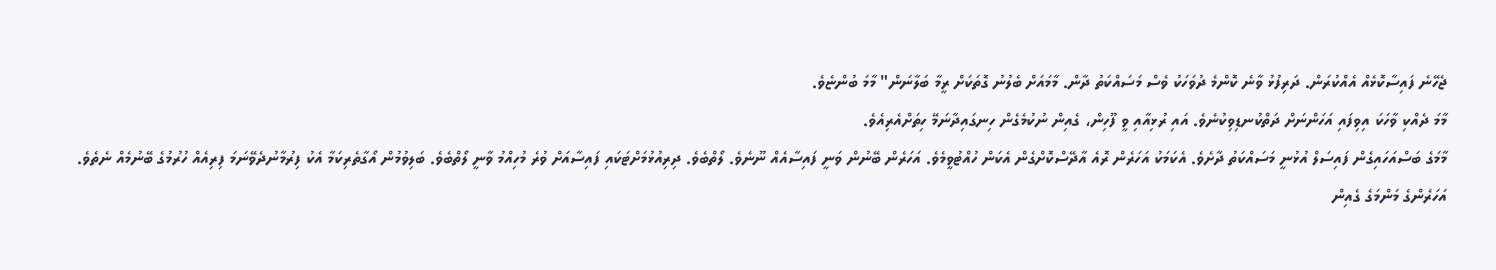ޖެހޭނެ ފައިސާކޮޅެއް އެއްކުރަން. ދަރިފުޅު ވާނެ ކޮންމެ ދުވަހަކު ވެސް މަސައްކަތު ދާން. މާމައަށް ބެލުނު ގޮތަކަށް ރީމާ ބަލާނަން" މާމަ ބުންޏެވެ.
މާމަ ދެއްކި ވާހަކަ އިވިފައި އަހަންނަށް ދަތްކުނޑިވިކުނެވެ. އައި ރުޅިއާއި ވީ ފޫހިން، ގެއިން ނުކުމެގެން ހިނގައިދާނަމޭ ހިތަށްއެރިއެވެ.
މާމަގެ ބަސްއަހައިގެން ފައިސަލް އުޅުނީ މަސައްކަތު ދާށެވެ. އެކަމަކު އަހަރެން ރޮއެ އާދޭސްކޮށްގެން އެކަން ހުއްޓުވީމެވެ. އަހަރެން ބޭނުން ވަނީ ފައިސާއެއް ނޫނެވެ. ލޯތްބެވެ. ދިރިއުޅުމަށްޓަކައި ފައިސާއަށް ވުރެ މުހިއްމު ވާނީ ލޯތްބެވެ. ބަލިވުމުން އޯގާތެރިކަމާ އެކު ފިރުމާނުދެވޭނަމަ ފިރިއެއް ހުރުމުގެ ބޭނުމެއް ނެތެވެ.
އަހަރެންގެ މަންމަގެ ގެއިން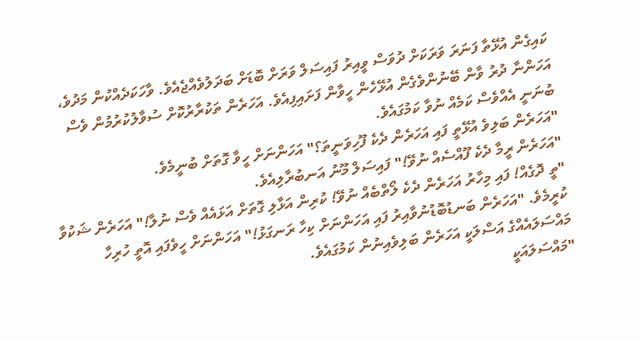ކައިގެން އުޅޭތާ ފަނަރަ ވަރަކަށް ދުވަސް ވީއިރު ފައިސަލް ވަރަށް ބޮޑަށް ބަދަލުވެއްޖެއެވެ. ވާހަކަދެއްކުން މަދުވެ، އަހަންނާ ދުރު ވާން ބޭނުންވެގެން އުޅޭހެން ހީވާން ފަށައިފިއެވެ. އަހަރެން ތަކުރާރުކޮށް ސުވާލުކުރުމުން ވެސް ބުނަނީ އެއްވެސް ކަމެއް ނުވާ ކަމުގައެވެ.
"އަހަރެން ބަލިވެ އުޅޭތީ ފައި އަހަރެން ދެކެ ފޫހިވަނީތަ؟" އަހަންނަށް ހީވާ ގޮތަށް ބުނީމެވެ.
"އަހަރެން ރީމާ ދެކެ ފޫއްސެއް ނުވޭ!" ފައިސަލް މޫނު އަނބުރާލިއެވެ.
"ތީ ދޮގެއް! ފައި މިހާރު އަހަރެން ދެކެ ލޯތްބެއް ނުވޭ! ކުރިން އަޅާލި ގޮތަށް އަޅައެއް ވެސް ނުލާ!" އަހަރެން ޝަކުވާ ކުރީމެވެ. "އަހަރެން ބަނޑުބޮޑުނުވާއިރު ފައި އަހަންނަށް ކިހާ ރަނގަޅު!" އަހަންނަށް ހީވެފައި އޮތީ ހުރިހާ މައްސަލައެއްގެ އަސްލަކީ އަހަރެން ބަލިވެއިނުން ކަމުގައެވެ.
"މައްސަލައަކީ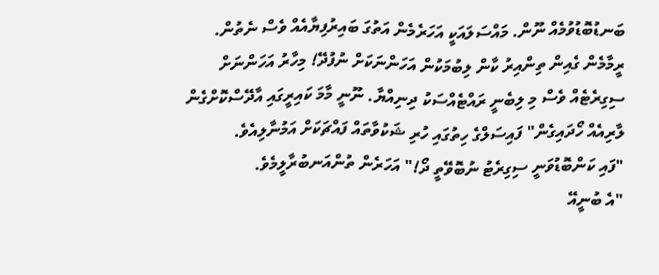ބަނޑުބޮޑުވުމެއް ނޫން. މައްސަލައަކީ އަހަރެމެން އަތުގަ ބައިރުފިޔާއެއް ވެސް ނެތުން. ރީމާމެން ގެއިން ތިންއިރު ކާން ލިބުމަކުން އަހަންނަކަށް ނުފުދޭ! މިހާރު އަހަންނަށް ސިގިރެޓެއް ވެސް މި ލިބެނީ ރައްޓެއްސަކު ދިނިއްޔާ. ނޫނީ މާމަ ކައިރީގައި އާދޭސްކޮށްގެން ލާރިއެއް ހޯދައިގެން" ފައިސަލްގެ ހިތުގައި ހުރި ޝަކުވާތައް ފައްޗަކަށް އަމުނާލިއެވެ.
"ފައި ކަންބޮޑުވަނީ ސިގިރެޓު ނުބޮވޭތީ ދޯ!" އަހަރެން ތުންއަނބުރާލީމެވެ.
"އެ ބުނީއޭ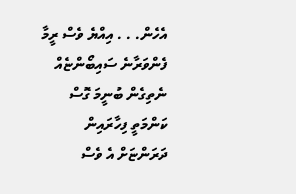އެހެން. . . އިއްޔެ ވެސް ރީމާ ފެންވަރާނެ ސައިބޯންޏެއް ނެތިގެން ބުނީމަ ގޮސް ކަންމަތީ ފިހާރައިން ދަރަންޏަށް އެ ވެސް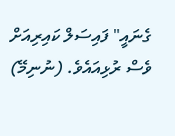ގެނައީ" ފައިސަލް ކައިރިއަށް ވެސް ރުޅިއައެވެ. (ނުނިމޭ)